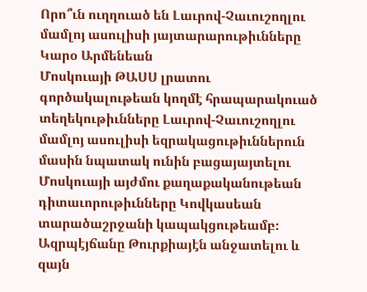Որո՞ւն ուղղուած են Լաւրով-Չաւուշողլու մամլոյ ասուլիսի յայտարարութիւնները
Կարօ Արմենեան
Մոսկուայի ԹԱՍՍ լրատու գործակալութեան կողմէ հրապարակուած տեղեկութիւնները Լաւրով-Չաւուշողլու մամլոյ ասուլիսի եզրակացութիւններուն մասին նպատակ ունին բացայայտելու Մոսկուայի այժմու քաղաքականութեան դիտաւորութիւնները Կովկասեան տարածաշրջանի կապակցութեամբ։
Ազրպէյճանը Թուրքիայէն անջատելու և զայն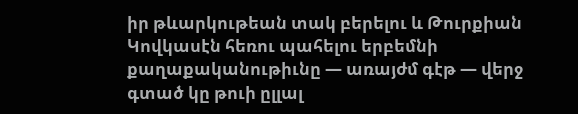իր թևարկութեան տակ բերելու և Թուրքիան Կովկասէն հեռու պահելու երբեմնի քաղաքականութիւնը — առայժմ գէթ — վերջ գտած կը թուի ըլլալ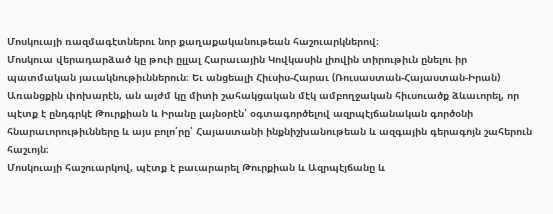Մոսկուայի ռազմագէտներու նոր քաղաքականութեան հաշուարկներով։
Մոսկուա վերադարձած կը թուի ըլլալ Հարաւային Կովկասին լիովին տիրութիւն ընելու իր պատմական յաւակնութիւններուն։ Եւ անցեալի Հիւսիս-Հարաւ (Ռուսաստան-Հայաստան-Իրան) Առանցքին փոխարէն, ան այժմ կը միտի շահակցական մէկ ամբողջական հիւսուածք ձևաւորել, որ պէտք է ընդգրկէ Թուրքիան և Իրանը լայնօրէն՝ օգտագործելով ազրպէյճանական գործօնի հնարաւորութիւնները և այս բոլո՛րը՝ Հայաստանի ինքնիշխանութեան և ազգային գերագոյն շահերուն հաշւոյն։
Մոսկուայի հաշուարկով, պէտք է բաւարարել Թուրքիան և Ազրպէյճանը և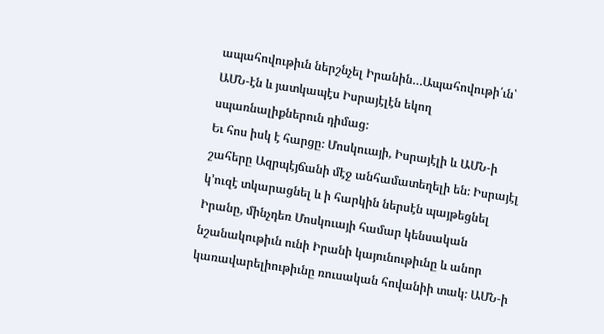ապահովութիւն ներշնչել Իրանին…Ապահովութի՛ւն՝ ԱՄՆ-էն և յատկապէս Իսրայէլէն եկող սպառնալիքներուն դիմաց։
Եւ հոս իսկ է հարցը։ Մոսկուայի, Իսրայէլի և ԱՄՆ-ի շահերը Ազրպէյճանի մէջ անհամատեղելի են։ Իսրայէլ կ՚ուզէ տկարացնել և ի հարկին ներսէն պայթեցնել Իրանը, մինչդեռ Մոսկուայի համար կենսական նշանակութիւն ունի Իրանի կայունութիւնը և անոր կառավարելիութիւնը ռուսական հովանիի տակ։ ԱՄՆ-ի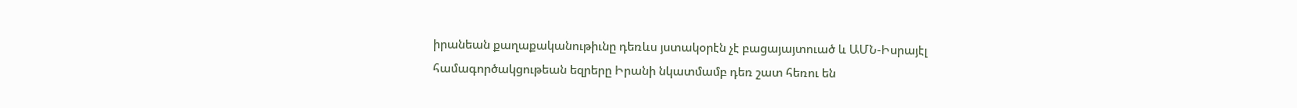իրանեան քաղաքականութիւնը դեռևս յստակօրէն չէ բացայայտուած և ԱՄՆ-Իսրայէլ համագործակցութեան եզրերը Իրանի նկատմամբ դեռ շատ հեռու են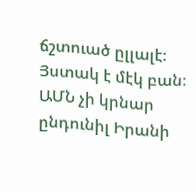ճշտուած ըլլալէ։ Յստակ է մէկ բան։ ԱՄՆ չի կրնար ընդունիլ Իրանի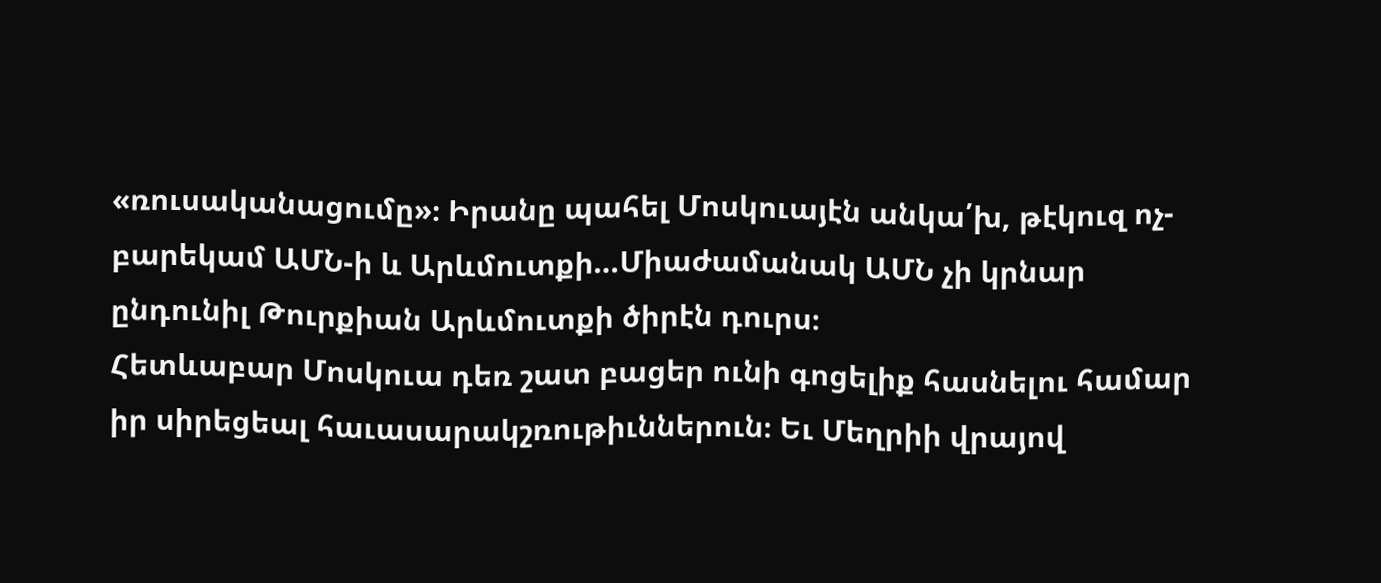«ռուսականացումը»։ Իրանը պահել Մոսկուայէն անկա՛խ, թէկուզ ոչ-բարեկամ ԱՄՆ-ի և Արևմուտքի…Միաժամանակ ԱՄՆ չի կրնար ընդունիլ Թուրքիան Արևմուտքի ծիրէն դուրս։
Հետևաբար Մոսկուա դեռ շատ բացեր ունի գոցելիք հասնելու համար իր սիրեցեալ հաւասարակշռութիւններուն։ Եւ Մեղրիի վրայով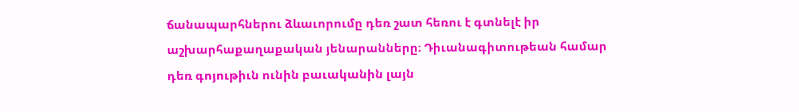ճանապարհներու ձևաւորումը դեռ շատ հեռու է գտնելէ իր աշխարհաքաղաքական յենարանները։ Դիւանագիտութեան համար դեռ գոյութիւն ունին բաւականին լայն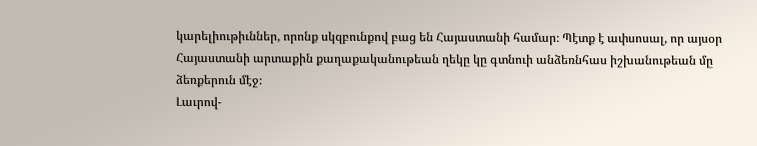կարելիութիւններ, որոնք սկզբունքով բաց են Հայաստանի համար։ Պէտք է ափսոսալ, որ այսօր Հայաստանի արտաքին քաղաքականութեան ղեկը կը գտնուի անձեռնհաս իշխանութեան մը ձեռքերուն մէջ։
Լաւրով-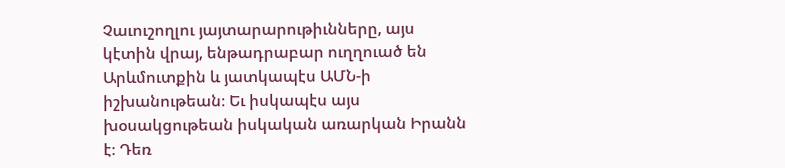Չաւուշողլու յայտարարութիւնները, այս կէտին վրայ, ենթադրաբար ուղղուած են Արևմուտքին և յատկապէս ԱՄՆ-ի իշխանութեան։ Եւ իսկապէս այս խօսակցութեան իսկական առարկան Իրանն է։ Դեռ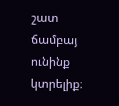շատ ճամբայ ունինք կտրելիք։